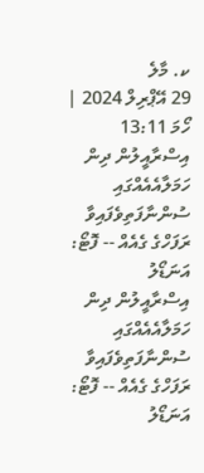ކ. މާލެ
29 އޭޕްރިލް 2024 | ހޯމަ 13:11
އިސްރާއީލުން ދިން ހަމަލާއެއެއްގައި ސުންނާފަތިވެފައިވާ ރަފަހްގެ ގެއެއް -- ފޮޓޯ: އަނަޑޯލު
އިސްރާއީލުން ދިން ހަމަލާއެއެއްގައި ސުންނާފަތިވެފައިވާ ރަފަހްގެ ގެއެއް -- ފޮޓޯ: އަނަޑޯލު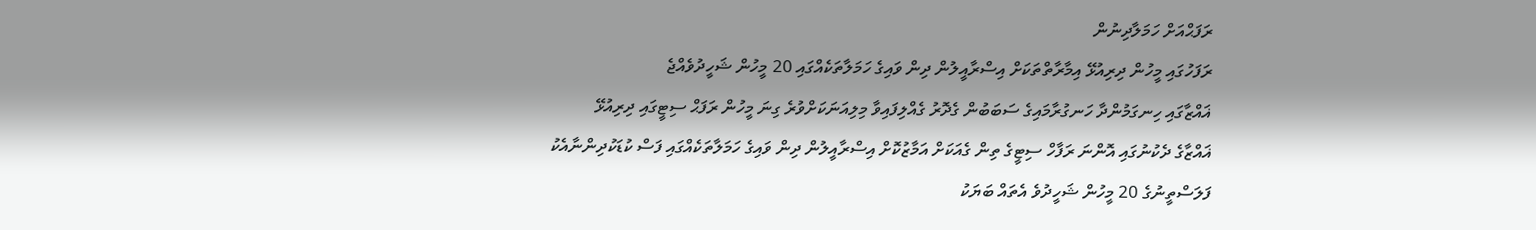ރަފަޙްއަށް ހަމަލާދިނުން
ރަފަހުގައި މީހުން ދިރިއުޅޭ އިމާރާތްތަކަށް އިސްރާއީލުން ދިން ވައިގެ ހަމަލާތަކެއްގައި 20 މީހުން ޝަހީދުވެއްޖެ
ޣައްޒާގައި ހިނގަމުންދާ ހަނގުރާމައިގެ ސަބަބުން ގެދޮރު ގެއްލިފައިވާ މިލިއަނަކަށްވުރެ ގިނަ މީހުން ރަފަޙް ސިޓީގައި ދިރިއުޅޭ
ޣައްޒާގެ ދެކުނުގައި އޮންނަ ރަފާހް ސިޓީގެ ތިން ގެއަކަށް އަމާޒުކޮށް އިސްރާއީލުން ދިން ވައިގެ ހަމަލާތަކެއްގައި ފަސް ކުޑަކުދިންނާއެކު ފަލަސްތީނުގެ 20 މީހުން ޝަހީދުވެ އެތައް ބަޔަކު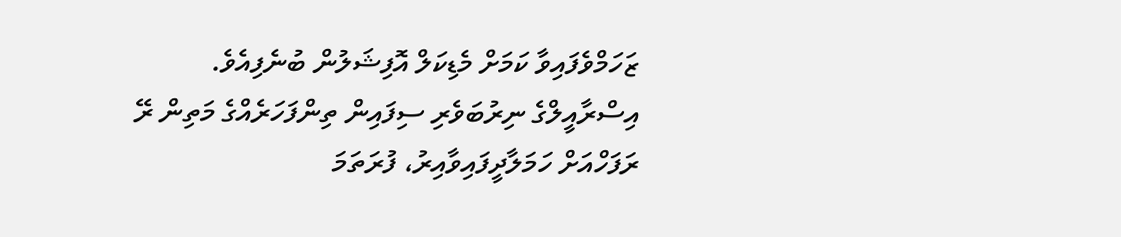ޒަހަމްވެފައިވާ ކަމަށް މެޑިކަލް އޮފިޝަލުން ބުނެފިއެވެ.
އިސްރާއީލްގެ ނިރުބަވެރި ސިފައިން ތިންފަހަރެއްގެ މަތިން ރޭ ރަފަހްއަށް ހަމަލާދީފައިވާއިރު، ފުރަތަމަ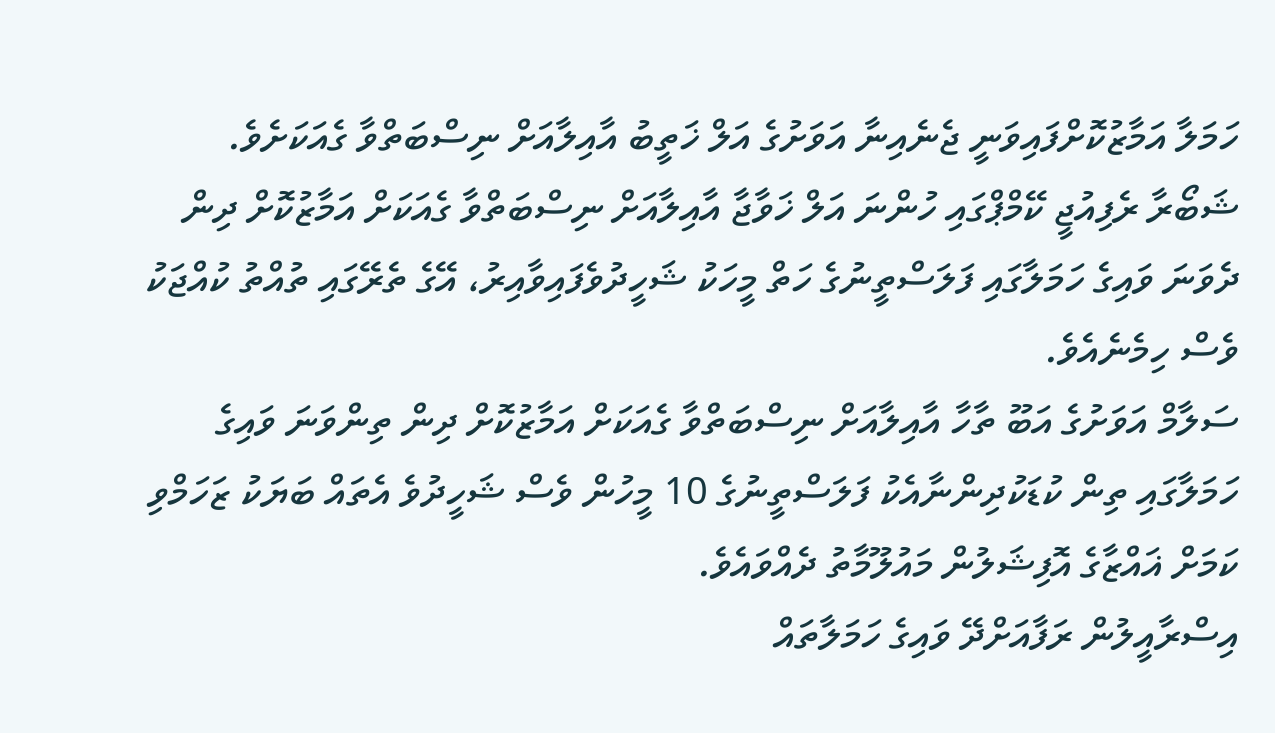ހަމަލާ އަމާޒުކޮށްފައިވަނީ ޖެނެއިނާ އަވަށުގެ އަލް ޚަތީބު އާއިލާއަށް ނިސްބަތްވާ ގެއަކަށެވެ.
ޝަބޯރާ ރެފިއުޖީ ކޭމްޕްގައި ހުންނަ އަލް ޚަވާޖާ އާއިލާއަށް ނިސްބަތްވާ ގެއަކަށް އަމާޒުކޮށް ދިން ދެވަނަ ވައިގެ ހަމަލާގައި ފަލަސްތީނުގެ ހަތް މީހަކު ޝަހީދުވެފައިވާއިރު، އޭގެ ތެރޭގައި ތުއްތު ކުއްޖަކު ވެސް ހިމެނެއެވެ.
ސަލާމް އަވަށުގެ އަބޫ ތާހާ އާއިލާއަށް ނިސްބަތްވާ ގެއަކަށް އަމާޒުކޮށް ދިން ތިންވަނަ ވައިގެ ހަމަލާގައި ތިން ކުޑަކުދިންނާއެކު ފަލަސްތީނުގެ 10 މީހުން ވެސް ޝަހީދުވެ އެތައް ބަޔަކު ޒަހަމްވި ކަމަށް ޣައްޒާގެ އޮފިޝަލުން މައުލޫމާތު ދެއްވައެވެ.
އިސްރާއީލުން ރަފާއަށްދޭ ވައިގެ ހަމަލާތައް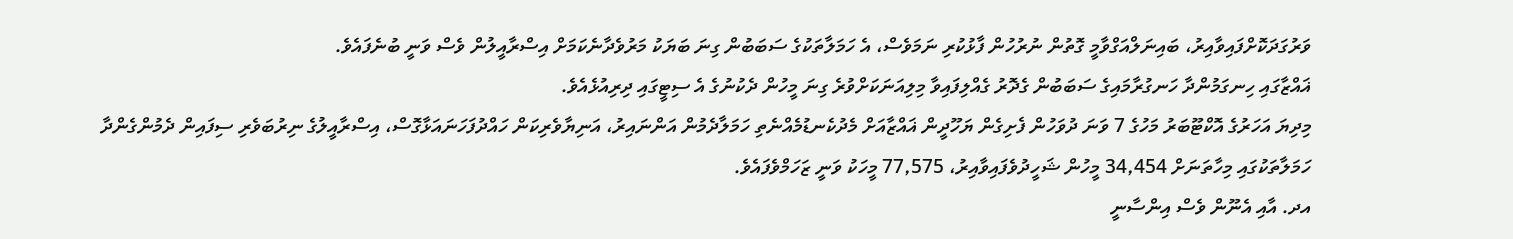ވަރުގަދަކޮށްފައިވާއިރު، ބައިނަލްއަގްވާމީ ގޮތުން ނުރުހުން ފާޅުކުރި ނަމަވެސް، އެ ހަމަލާތަކުގެ ސަބަބުން ގިނަ ބަޔަކު މަރުވެދާނެކަމަށް އިސްރާއީލުން ވެސް ވަނީ ބުނެފައެވެ.
ޣައްޒާގައި ހިނގަމުންދާ ހަނގުރާމައިގެ ސަބަބުން ގެދޮރު ގެއްލިފައިވާ މިލިއަނަކަށްވުރެ ގިނަ މީހުން ދެކުނުގެ އެ ސިޓީގައި ދިރިއުޅެއެވެ.
މިދިޔަ އަހަރުގެ އޮކްޓޫބަރު މަހުގެ 7 ވަނަ ދުވަހުން ފެށިގެން ޔަހޫދީން ޣައްޒާއަށް މެދުކެނޑުމެއްނެތި ހަމަލާދެމުން އަންނައިރު، އަނިޔާވެރިކަން ހައްދުފަހަނައަޅާގޮސް، އިސްރާއީލުގެ ނިރުބަވެރި ސިފައިން ދެމުންގެންދާ ހަމަލާތަކުގައި މިހާތަނަށް 34,454 މީހުން ޝަހީދުވެފައިވާއިރު، 77,575 މީހަކު ވަނީ ޒަހަމްވެފައެވެ.
އދ. އާއި އެނޫން ވެސް އިންސާނީ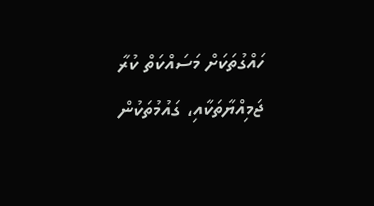ހައްގުތަކަށް މަސައްކަތް ކުރާ ޖަމިއްޔާތަކާއި، ގައުމުތަކުން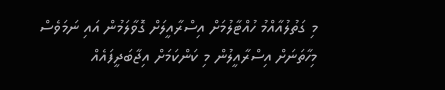މި ގަތުލުއާއްމު ހުއްޓާލުމަށް އިސްރާއީލަށް ގޮވާލަމުން އައި ނަމަވެސް މިހާތަނަށް އިސްރާއީލުން މި ކަންކަމަށް އިޖާބަދީފައެއް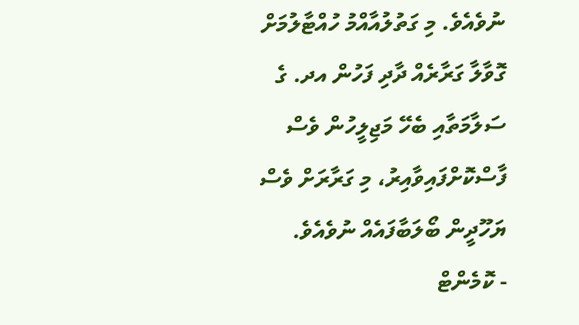ނުވެއެވެ. މި ގަތުލުއާއްމު ހުއްޓާލުމަށް ގޮވާލާ ގަރާރެއް ދާދި ފަހުން އދ. ގެ ސަލާމަތާއި ބެހޭ މަޖިލީހުން ވެސް ފާސްކޮށްފައިވާއިރު، މި ގަރާރަށް ވެސް ޔަހޫދީން ބޯލަބާފައެއް ނުވެއެވެ.
- ކޮމެންޓް